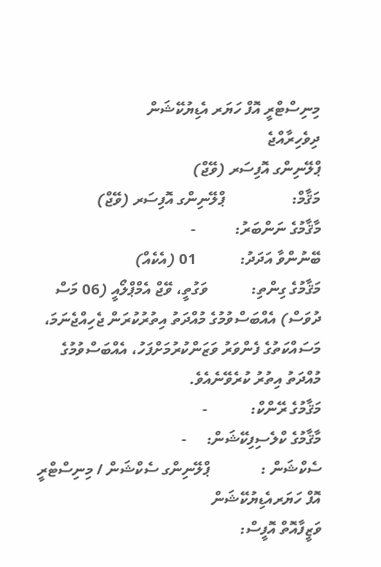މިނިސްޓްރީ އޮފް ހަޔަރ އެޑިޔުކޭޝަން
ދިވެހިރާއްޖެ
ޕްލޭނިންގ އޮފިސަރ (ވޭޖް)
މަޤާމް:                 ޕްލޭނިންގ އޮފިސަރ (ވޭޖް)
މާޤާމުގެ ނަންބަރު:          -
ބޭނުންވާ އަދަދު:           01 (އެކެއް)
މަޤާމުގެ ގިންތި:           ވަގުތީ، ވޭޖް އެމްޕްލޯއީ (06 މަސް ދުވަސް) އެއްބަސްވުމުގެ މުއްދަތު އިތުރުކުރަން ޖެހިއްޖެނަމަ، މަސައްކަތުގެ ފެންވަރު ވަޒަންކުރުމަށްފަހު، އެއްބަސްވުމުގެ މުއްދަތު އިތުރު ކުރެވޭނެއެވެ.
މަޤާމުގެ ރޭންކް:           -
މާޤާމުގެ ކްލެސިފިކޭޝަން:     -
ސެކްޝަން :             ޕްލޭނިންގ ސެކްޝަން / މިނިސްޓްރީ އޮފް ހަޔަރއެޑިޔުކޭޝަން
ވަޒީފާއޮތް އޮފީސް: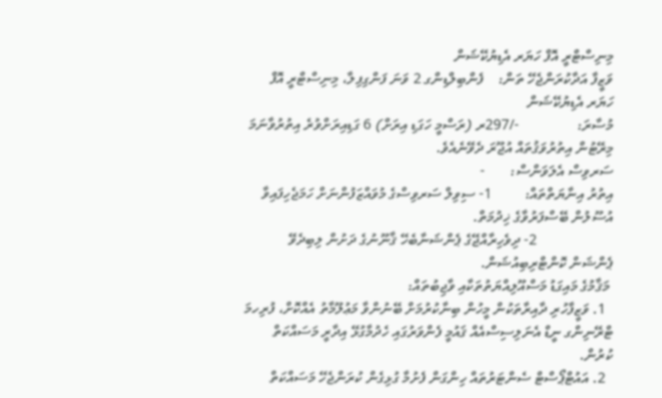މިނިސްޓްރީ އޮފް ހަޔަރ އެޑިޔުކޭޝަން
ވަޒީފާ އަދާކުރަންޖެހޭ ތަން:    ފެންބިލްޑިންގ 2 ވަނަ ފަންގިފިލާ، މިނިސްޓްރީ އޮފް ހަޔަރ އެޑިޔުކޭޝަން
މުސާރަ:                -/297ރ (ރަސްމީ ހަގަޑި އިރަށް) 6 ގަޑިއިރަށްވުރެ އިތުރުވާނަމަ މިރޭޓުން އިތުރުވަޤުތައް އުޖޫރަ ދެވޭނެއެވެ.
ސަރވިސް އެލަވަންސް:       -
އިތުރު އިނާޔަތްތައް:         1- ސިވިލް ސަރވިސްގެ މުވައްޒަފުންނަށް ހަމަޖެހިފައިވާ އުސޫލުން ބޭސްފަރުވާގެ ޚިދުމަތް.
                     2- ދިވެހިރާއްޖޭގެ ޕެންޝަނާބެހޭ ޤާނޫނުގެ ދަށުން ލިބިދެވޭ ޕެންޝަން ކޮންޓްރިބިއުޝަން.
 މަޤާމުގެ މައިގަޑު މަސްއޫލިއްޔަތުތަކާއި ވާޖިބުތައް:
  1. ވަޒީފާހުރި ދާއިރާތަކުން މީހުން ބިނާކުރުމަށް ބޭނުންވާ މަޢުލޫމާތު އެއްކޮށް، ފުރިހމަ ޓްރޭނިންގ ނީޑް އެނަލިސިސްއެއް ޤައުމީ ފެންވަރުގައި ހެދުމާގުޅޭ އިދާރީ މަސައްކަތް ކުރުން.
  2. އައުޓްޕޯސްޓް ސެންޓަރުތައް ހިންގަން ފެށުމާ ގުޅިގެން ކުރަންޖެހޭ މަސައްކަތް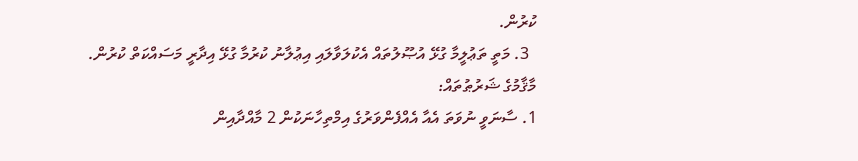ކުރުން.
  3. މަތީ ތަޢުލީމާ ގުޅޭ އުޞޫލުތައް އެކުލަވާލައި އިޢުލާނު ކުރުމާ ގުޅޭ އިދާރީ މަސައްކަތް ކުރުން.
މާޤާމުގެ ޝަރުޠުތައް:
1. ސާނަވީ ނުވަތަ އެއާ އެއްފެންވަރުގެ އިމްތިހާނަކުން 2 މާއްދާއިން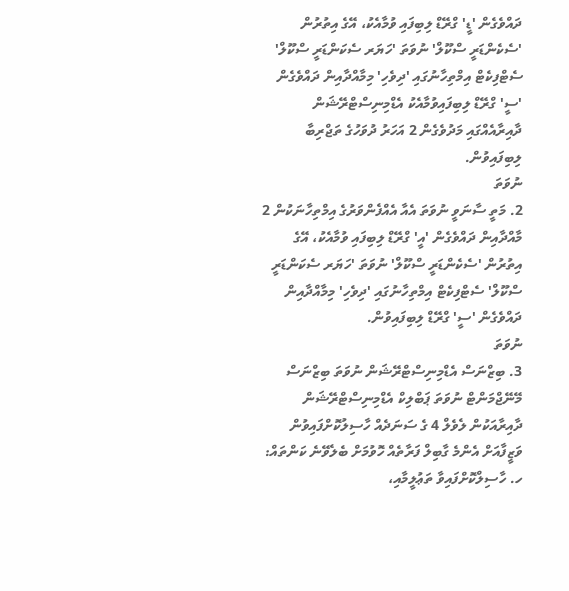ދައްވެގެން 'ޑީ' ގްރޭޑް ލިބިފައި ވުމާއެކު، އޭގެ އިތުރުން 'ސެކެންޑަރީ ސްކޫލް' ނުވަތަ 'ހަޔަރ ސެކަންޑަރީ ސްކޫލް' ސެޓްފިކެޓް އިމްތިހާނުގައި 'ދިވެހި' މިމާއްދާއިން ދައްވެގެން 'ސީ' ގްރޭޑް ލިބިފައިވުމާއެކު އެޑްމިނިސްޓްރޭޝަން ދާއިރާއެއްގައި މަދުވެގެން 2 އަހަރު ދުވަހުގެ ތަޖްރިބާ ލިބިފައިވުން.
ނުވަތަ
2. މަތީ ސާނަވީ ނުވަތަ އެއާ އެއްފެންވަރުގެ އިމްތިހާނަކުން 2 މާއްދާއިން ދައްވެގެން 'އީ' ގްރޭޑް ލިބިފައި ވުމާއެކު، އޭގެ އިތުރުން 'ސެކެންޑަރީ ސްކޫލް' ނުވަތަ 'ހަޔަރ ސެކަންޑަރީ ސްކޫލް' ސެޓްފިކެޓް އިމްތިހާނުގައި 'ދިވެހި' މިމާއްދާއިން ދައްވެގެން 'ސީ' ގްރޭޑް ލިބިފައިވުން.
ނުވަތަ
3. ބިޒްނަސް އެޑްމިނިސްޓްރޭޝަން ނުވަތަ ބިޒްނަސް މޭނޭޖްމަންޓް ނުވަތަ ޕަބްލިކް އެޑްމިނިސްޓްރޭޝަން ދާއިރާއަކުން ލެވެލް 4 ގެ ސަނަދެއް ހާސިލުކޮށްފައިވުން
ވަޒީފާއަށް އެންމެ ގާބިލް ފަރާތެއް ހޮވުމަށް ބެލެވޭނެ ކަންތައް:
ހ. ހާސިލްކޮށްފައިވާ ތަޢުލީމާއި،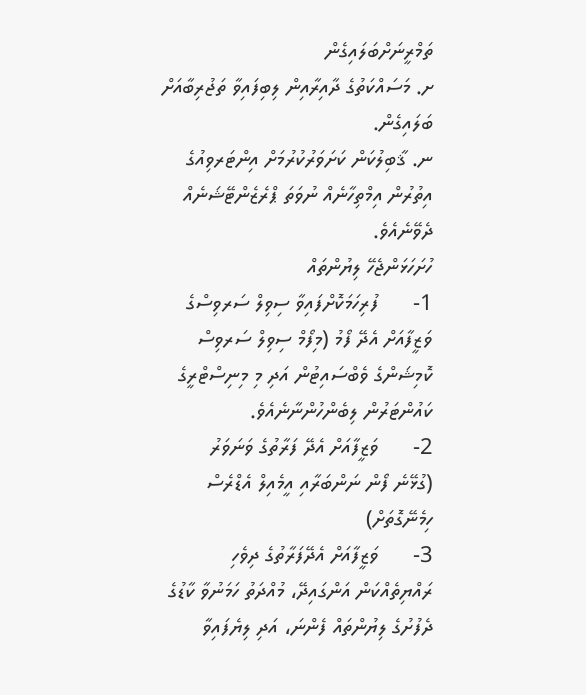ތަމްރީނަށްބަލައިގެން
ށ. މަސައްކަތުގެ ދާއިރާއިން ލިބިފައިވާ ތަޖުރިބާއަށް ބަލައިގެން.
ނ. ޤާބިލުކަން ކަށަވަރުކުރުމަށް އިންޓަރވިއުގެ އިތުރުން އިމްތިހާނެއް ނުވަތަ ޕްރެޒެންޓޭޝަނެއް ދެވޭނެއެވެ.
ހުށަހަޅަންޖެހޭ ލިޔުންތައް
1-      ފުރިހަމަކޮށްފައިވާ ސިވިލް ސަރވިސްގެ ވަޒީފާއަށް އެދޭ ފޯމު (މިފޯމް ސިވިލް ސަރވިސް ކޮމިޝަންގެ ވެބްސައިޓުން އަދި މި މިނިސްޓްރީގެ ކައުންޓަރުން ލިބެންހުންނާނެއެވެ.
2-      ވަޒީފާއަށް އެދޭ ފަރާތުގެ ވަނަވަރު  (ގުޅޭނެ ފޯން ނަންބަރާއި އީމެއިލް އެޑްރެސް ހިމެނޭގޮތަށް)
3-      ވަޒީފާއަށް އެދޭފަރާތުގެ ދިވެހި ރައްޔިތެއްކަން އަންގައިދޭ، މުއްދަތު ހަމަނުވާ ކާޑުގެ ދެފުށުގެ ލިޔުންތައް ފެންނަ، އަދި ލިޔެފައިވާ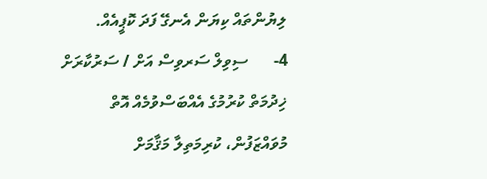ލިޔުންތައް ކިޔަން އެނގޭ ފަދަ ކޮޕީއެއް.
4-      ސިވިލް ސަރވިސް އަށް / ސަރުކާރަށް ޚިދުމަތް ކުރުމުގެ އެއްބަސްވުމެއް އޮތް މުވައްޒަފުން، ކުރިމަތިލާ މަޤާމަށް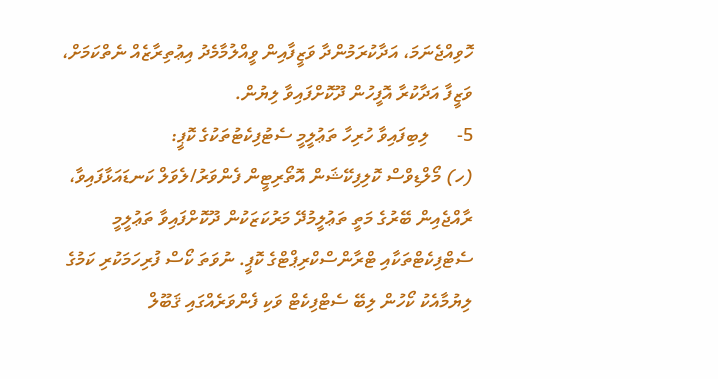ހޮވިއްޖެނަމަ، އަދާކުރަމުންދާ ވަޒީފާއިން ވީއްލުމާމެދު އިޢުތިރާޒެއް ނެތްކަމަށް، ވަޒީފާ އަދާކުރާ އޮފީހުން ދޫކޮށްފައިވާ ލިޔުން.
5-      ލިބިފައިވާ ހުރިހާ ތަޢުލީމީ ސެޓުފިކެޓުތަކުގެ ކޮޕީ:
(ހ) މޯލްޑިވްސް ކޮލިފިކޭޝަން އޮތޯރިޓީން ފެންވަރު/ލެވަލް ކަނޑައަޅާފައިވާ، ރާއްޖެއިން ބޭރުގެ މަތީ ތަޢުލީމުދޭ މަރުކަޒަކުން ދޫކޮށްފައިވާ ތަޢުލީމީ ސެޓްފިކެޓްތަކާއި ޓްރާންސްކްރިޕްޓްގެ ކޮޕީ. ނުވަތަ ކޯސް ފުރިހަމަކުރި ކަމުގެ ލިޔުމާއެކު ކޯހުން ލިބޭ ސެޓްފިކެޓް ވަކި ފެންވަރެއްގައި ޤަބޫލް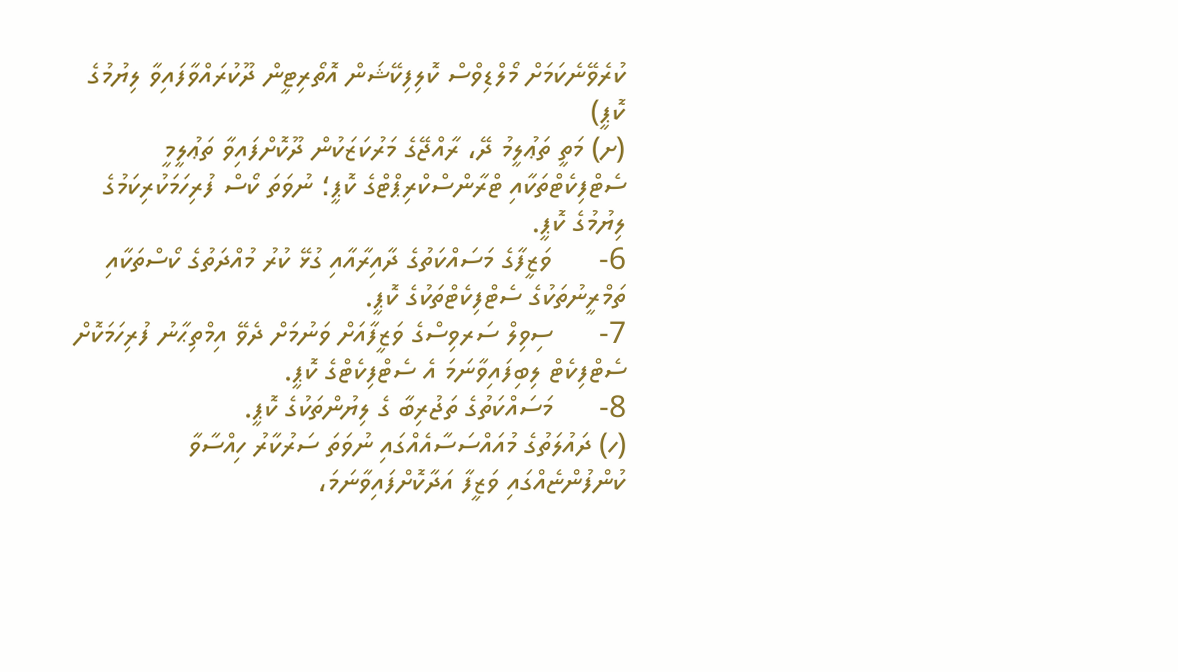ކުރެވޭނެކަމަށް މޯލްޑިވްސް ކޮލިފިކޭޝަން އޮތޯރިޓީން ދޫކުރައްވާފައިވާ ލިޔުމުގެ ކޮޕީ)
(ށ) މަތީ ތަޢުލީމު ދޭ، ރާއްޖޭގެ މަރުކަޒަކުން ދޫކޮށްފައިވާ ތަޢުލީމީ ސެޓްފިކެޓްތަކާއި ޓްރާންސްކްރިޕްޓްގެ ކޮޕީ؛ ނުވަތަ ކޯސް ފުރިހަމަކުރިކަމުގެ ލިޔުމުގެ ކޮޕީ.
6-      ވަޒީފާގެ މަސައްކަތުގެ ދާއިރާއާއި ގުޅޭ ކުރު މުއްދަތުގެ ކޯސްތަކާއި ތަމްރީނުތަކުގެ ސެޓްފިކެޓްތަކުގެ ކޮޕީ.
7-      ސިވިލް ސަރވިސްގެ ވަޒީފާއަށް ވަނުމަށް ދެވޭ އިމްތިޙާނު ފުރިހަމަކޮށް ސެޓްފިކެޓް ލިބިފައިވާނަމަ އެ ސެޓްފިކެޓްގެ ކޮޕީ.
8-      މަސައްކަތުގެ ތަޖުރިބާ ގެ ލިޔުންތަކުގެ ކޮޕީ.
(ހ) ދައުލަތުގެ މުއައްސަސާއެއްގައި ނުވަތަ ސަރުކާރު ހިއްސާވާ ކުންފުންޏެއްގައި ވަޒީފާ އަދާކޮށްފައިވާނަމަ،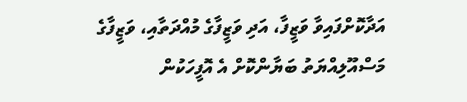އަދާކޮށްފައިވާ ވަޒީފާ، އަދި ވަޒީފާގެ މުއްދަތާއި، ވަޒީފާގެ މަސްއޫލިއްޔަތު ބަޔާންކޮށް އެ އޮފީހަކުން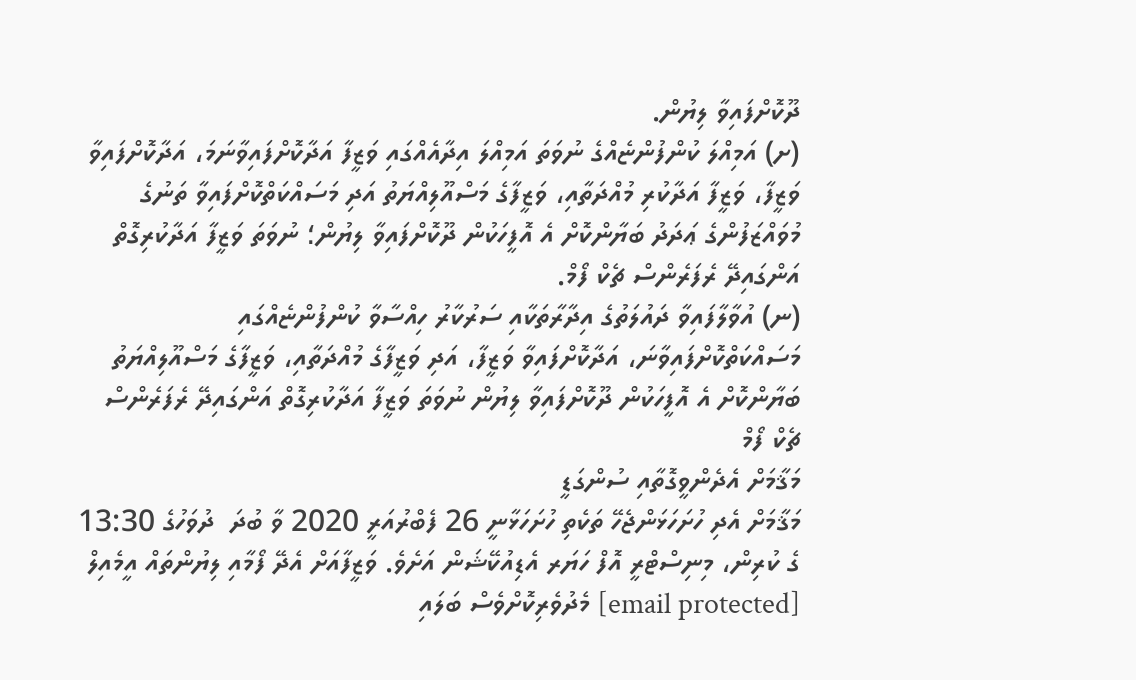ދޫކޮށްފައިވާ ލިޔުން.
(ށ) އަމިއްލަ ކުންފުންޏެއްގެ ނުވަތަ އަމިއްލަ އިދާއެއްގައި ވަޒީފާ އަދާކޮށްފައިވާނަމަ، އަދާކޮށްފައިވާ ވަޒީފާ، ވަޒީފާ އަދާކުރި މުއްދަތާއި، ވަޒީފާގެ މަސްއޫލިއްޔަތު އަދި މަސައްކަތްކޮށްފައިވާ ތަނުގެ މުވައްޒަފުންގެ ޢަދަދު ބަޔާންކޮށް އެ އޮފީހަކުން ދޫކޮށްފައިވާ ލިޔުން؛ ނުވަތަ ވަޒީފާ އަދާކުރިގޮތް އަންގައިދޭ ރެފަރެންސް ޗެކް ފޯމް.
(ނ) އުވާލާފައިވާ ދައުލަތުގެ އިދާރާތަކާއި ސަރުކާރު ހިއްސާވާ ކުންފުންޏެއްގައި މަސައްކަތްކޮށްފައިވާނަ، އަދާކޮށްފައިވާ ވަޒީފާ، އަދި ވަޒީފާގެ މުއްދަތާއި، ވަޒީފާގެ މަސްއޫލިއްޔަތު ބަޔާންކޮށް އެ އޮފީހަކުން ދޫކޮށްފައިވާ ލިޔުން ނުވަތަ ވަޒީފާ އަދާކުރިގޮތް އަންގައިދޭ ރެފަރެންސް ޗެކް ފޯމް
މަޤާމަށް އެދެންވީގޮތާއި ސުންގަޑީ
މަޤާމަށް އެދި ހުށަހަޅަންޖެހޭ ތަކެތި ހުށަހަޅާނީ 26 ފެބްރުއަރީ 2020 ވާ ބުދަ  ދުވަހުގެ 13:30 ގެ ކުރިން، މިނިސްޓްރީ އޮފް ހަޔަރ އެޑިއުކޭޝަން އަށެވެ. ވަޒީފާއަށް އެދޭ ފޯމާއި ލިޔުންތައް އީމެއިލް [email protected] މެދުވެރިކޮށްވެސް ބަލައި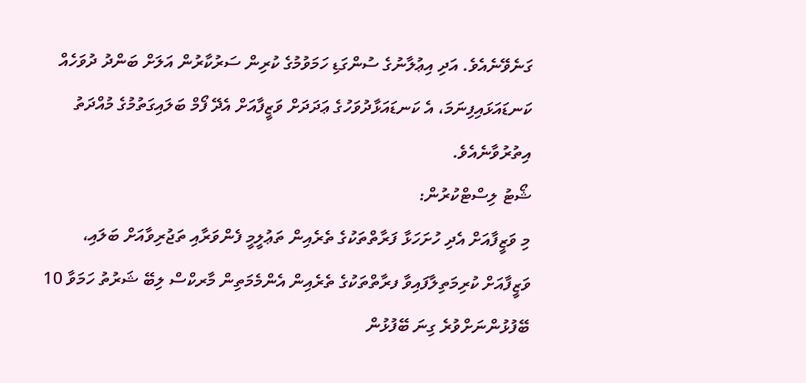ގަނެވޭނެއެވެ. އަދި އިޢުލާނުގެ ސުންގަޑި ހަމަވުމުގެ ކުރިން ސަރުކާރުން އަލަށް ބަންދު ދުވަހެއް ކަނޑައަޅައިފިނަމަ، އެ ކަނޑައަޅާދުވަހުގެ ޢަދަދަށް ވަޒީފާއަށް އެދޭ ފޯމް ބަލައިގަތުމުގެ މުއްދަތު އިތުރުވާނެއެވެ.
ޝޯޓު ލިސްޓްކުރުން:
މި ވަޒީފާއަށް އެދި ހުށަހަޅާ ފަރާތްތަކުގެ ތެރެއިން ތަޢުލީމީ ފެންވަރާއި ތަޖުރިވާއަށް ބަލައި، ވަޒީފާއަށް ކުރިމަތިލާފައިވާ ފރާތްތަކުގެ ތެރެއިން އެންމެމަތިން މާރކްސް ލިބޭ ޝަރުތު ހަމަވާ 10 ބޭފުޅުންނަށްވުރެ ގިނަ ބޭފުޅުން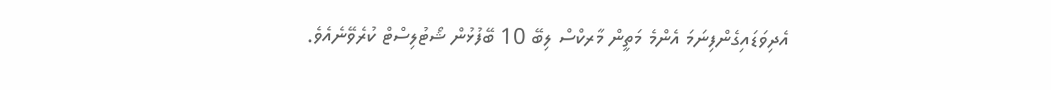އެދިވަޑައިގެންފިނަމަ އެންމެ މަތީން މާރކްސް ލިބޭ 10 ބޭފުޅުން ޝޯޓުލިސްޓް ކުރެވޭނެއެވެ.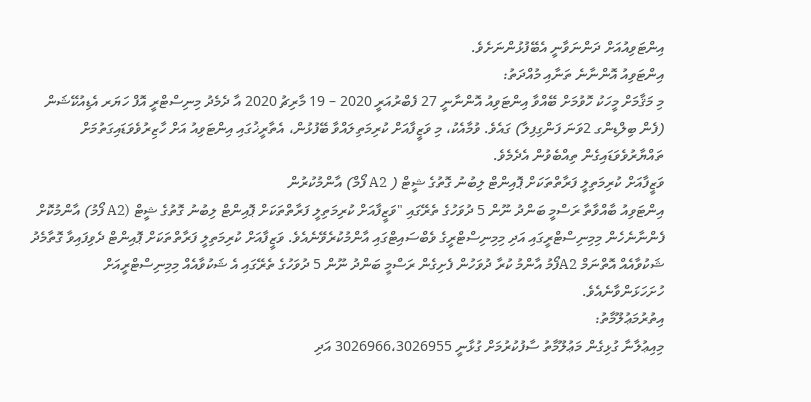އިންޓަވިއުއަށް ދަންނަވާނީ އެބޭފުޅުންނަށެވެ.
އިންޓަވިއު އޮންނާނެ ތަނާއި މުއްދަތު:
މި މަޤާމަށް މީހަކު ހޮވުމަށް ބޭއްވާ އިންޓަވިއު އޮންނާނީ 27 ފެބްރުއަރީ 2020 – 19 މާރިޗު 2020 އާ ދެމެދު މިނިސްޓްރީ އޮފް ހަޔަރ އެޑިއުކޭޝަން (ފެން ބިލްޑިންގ 2ވަނަ ފަންގިފިލާ) ގައެވެ. ވުމާއެކު، މި ވަޒީފާއަށް ކުރިމަތިލައްވާ ބޭފުޅުން، އެތާރީޚުގައި އިންޓަވިއު އަށް ހާޒިރުވެވަޑައިގަތުމަށް ތައްޔާރުވެވަޑައިގެން ތިއްބެވުން އެދެމެވެ.
ވަޒީފާއަށް ކުރިމަތިލީ ފަރާތްތަކަށް ޕޮއިންޓް ލިބުނު ގޮތުގެ ޝީޓް ( A2 ފޯމް) އާންމުކުރުން
އިންޓަވިއު ބާއްވާތާ ރަސްމީ ބަންދު ނޫން 5 ދުވަހުގެ ތެރޭގައި "ވަޒީފާއަށް ކުރިމަތިލީ ފަރާތްތަކަށް ޕޮއިންޓް ލިބުނު ގޮތުގެ ޝީޓް (A2 ފޯމު) އާންމުކޮށް ފެންނާނެހެން މިމިނިސްޓްރީގައި އަދި މިމިނިސްޓްރީގެ ވެބްސައިޓްގައި އާންމުކުރެވޭނެއެވެ. ވަޒީފާއަށް ކުރިމަތިލީ ފަރާތްތަކަށް ޕޮއިންޓް ދެވިފައިވާ ގޮތާމެދު ޝަކުވާއެއް އޮތްނަމް A2ފޯމު އާންމު ކުރާ ދުވަހުން ފެށިގެން ރަސްމީ ބަންދު ނޫން 5 ދުވަހުގެ ތެރޭގައި އެ ޝަކުވާއެއް މިމިނިސްޓްރީއަށް ހުށަހަޅަންވާނެއެވެ.
އިތުރުމަޢުލޫމާތު:
މިއިޢުލާނާ ގުޅިގެން މަޢުލޫމާތު ސާފުކުރުމަށް ގުޅާނީ 3026966،3026955 އަދި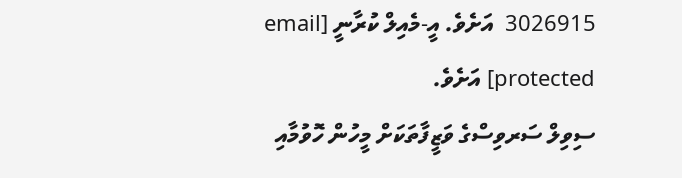3026915  އަށެވެ. އީ-މެއިލް ކުރާނީ [email protected] އަށެވެ.
ސިވިލް ސަރވިސްގެ ވަޒީފާތަކަށް މީހުން ހޮވުމާއި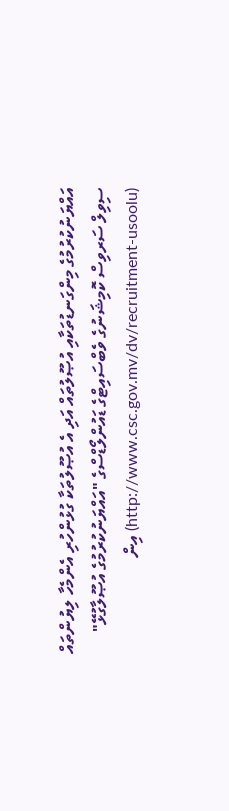އައްޔަނުކުރުމުގެ މިންގަނޑުތަކާއި އުޞޫލުތައް އަދި އެ އުޞޫލުތަކާ ގުޅުންހުރި އެންމެހާ ލިޔުންތައް ސިވިލް ސަރވިސް ކޮމިޝަނުގެ ވެބްސައިޓްގެ ޑައުންލޯޑްސްގެ "އައްޔަނުކުރުމުގެ އުޞޫލާގުޅޭ" (http://www.csc.gov.mv/dv/recruitment-usoolu) އިން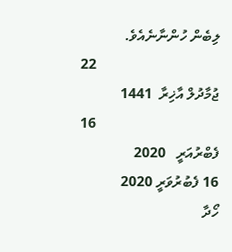ލިބެން ހުންނާނެއެވެ.
                                  22 ޖުމާދުލް އާޚިރާ  1441
                                  16  ފެބްރުއަރީ   2020
16 ފެބުރުވަރީ 2020
ހޯދާ